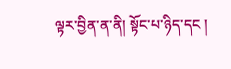ལྟར་བྱིན་ན་ནི། སྟོང་པ་ཉིད་དང །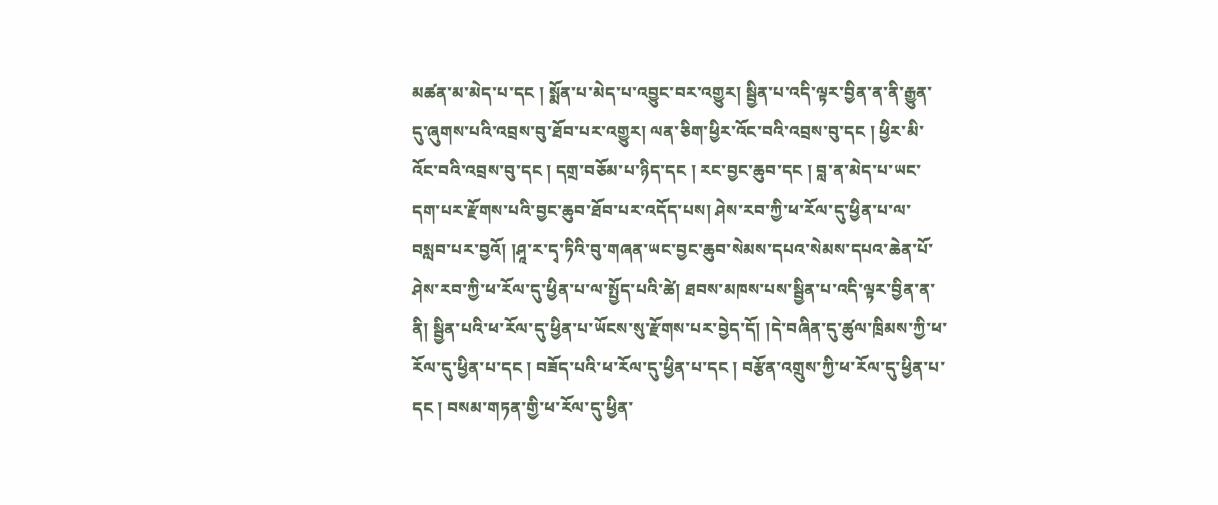མཚན་མ་མེད་པ་དང ། སྨོན་པ་མེད་པ་འབྱུང་བར་འགྱུར། སྦྱིན་པ་འདི་ལྟར་བྱིན་ན་ནི་རྒྱུན་དུ་ཞུགས་པའི་འབྲས་བུ་ཐོབ་པར་འགྱུར། ལན་ཅིག་ཕྱིར་འོང་བའི་འབྲས་བུ་དང ། ཕྱིར་མི་འོང་བའི་འབྲས་བུ་དང ། དགྲ་བཅོམ་པ་ཉིད་དང ། རང་བྱང་ཆུབ་དང ། བླ་ན་མེད་པ་ཡང་དག་པར་རྫོགས་པའི་བྱང་ཆུབ་ཐོབ་པར་འདོད་པས། ཤེས་རབ་ཀྱི་ཕ་རོལ་དུ་ཕྱིན་པ་ལ་བསླབ་པར་བྱའོ། །ཤཱ་ར་དྭ་ཏིའི་བུ་གཞན་ཡང་བྱང་ཆུབ་སེམས་དཔའ་སེམས་དཔའ་ཆེན་པོ་ཤེས་རབ་ཀྱི་ཕ་རོལ་དུ་ཕྱིན་པ་ལ་སྤྱོད་པའི་ཚེ། ཐབས་མཁས་པས་སྦྱིན་པ་འདི་ལྟར་བྱིན་ན་ནི། སྦྱིན་པའི་ཕ་རོལ་དུ་ཕྱིན་པ་ཡོངས་སུ་རྫོགས་པར་བྱེད་དོ། །དེ་བཞིན་དུ་ཚུལ་ཁྲིམས་ཀྱི་ཕ་རོལ་དུ་ཕྱིན་པ་དང ། བཟོད་པའི་ཕ་རོལ་དུ་ཕྱིན་པ་དང ། བརྩོན་འགྲུས་ཀྱི་ཕ་རོལ་དུ་ཕྱིན་པ་དང ། བསམ་གཏན་གྱི་ཕ་རོལ་དུ་ཕྱིན་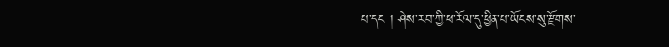པ་དང ། ཤེས་རབ་ཀྱི་ཕ་རོལ་དུ་ཕྱིན་པ་ཡོངས་སུ་རྫོགས་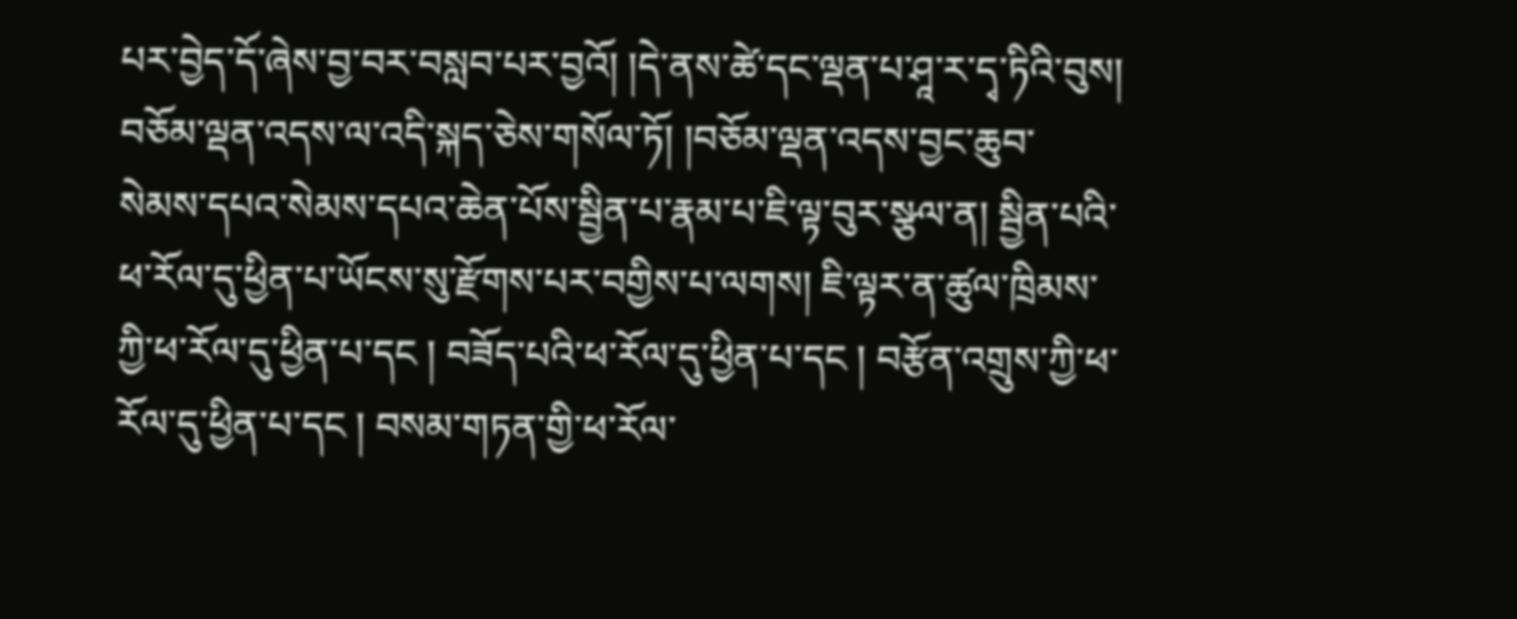པར་བྱེད་དོ་ཞེས་བྱ་བར་བསླབ་པར་བྱའོ། །དེ་ནས་ཚེ་དང་ལྡན་པ་ཤཱ་ར་དྭ་ཏིའི་བུས། བཅོམ་ལྡན་འདས་ལ་འདི་སྐད་ཅེས་གསོལ་ཏོ། །བཅོམ་ལྡན་འདས་བྱང་ཆུབ་སེམས་དཔའ་སེམས་དཔའ་ཆེན་པོས་སྦྱིན་པ་རྣམ་པ་ཇི་ལྟ་བུར་སྩལ་ན། སྦྱིན་པའི་ཕ་རོལ་དུ་ཕྱིན་པ་ཡོངས་སུ་རྫོགས་པར་བགྱིས་པ་ལགས། ཇི་ལྟར་ན་ཚུལ་ཁྲིམས་ཀྱི་ཕ་རོལ་དུ་ཕྱིན་པ་དང ། བཟོད་པའི་ཕ་རོལ་དུ་ཕྱིན་པ་དང ། བརྩོན་འགྲུས་ཀྱི་ཕ་རོལ་དུ་ཕྱིན་པ་དང ། བསམ་གཏན་གྱི་ཕ་རོལ་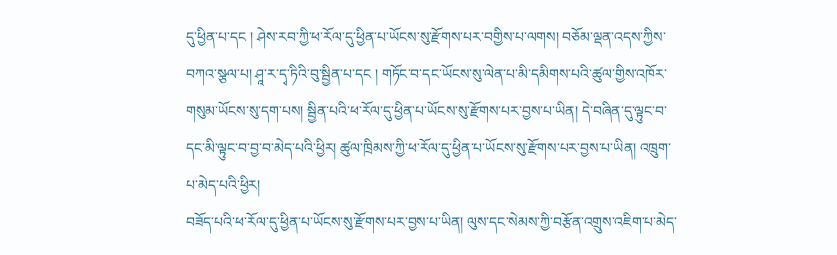དུ་ཕྱིན་པ་དང ། ཤེས་རབ་ཀྱི་ཕ་རོལ་དུ་ཕྱིན་པ་ཡོངས་སུ་རྫོགས་པར་བགྱིས་པ་ལགས། བཅོམ་ལྡན་འདས་ཀྱིས་བཀའ་སྩལ་པ། ཤཱ་ར་དྭ་ཏིའི་བུ་སྦྱིན་པ་དང ། གཏོང་བ་དང་ཡོངས་སུ་ལེན་པ་མི་དམིགས་པའི་ཚུལ་གྱིས་འཁོར་གསུམ་ཡོངས་སུ་དག་པས། སྦྱིན་པའི་ཕ་རོལ་དུ་ཕྱིན་པ་ཡོངས་སུ་རྫོགས་པར་བྱས་པ་ཡིན། དེ་བཞིན་དུ་ལྟུང་བ་དང་མི་ལྟུང་བ་བྱ་བ་མེད་པའི་ཕྱིར། ཚུལ་ཁྲིམས་ཀྱི་ཕ་རོལ་དུ་ཕྱིན་པ་ཡོངས་སུ་རྫོགས་པར་བྱས་པ་ཡིན། འཁྲུག་པ་མེད་པའི་ཕྱིར།
བཟོད་པའི་ཕ་རོལ་དུ་ཕྱིན་པ་ཡོངས་སུ་རྫོགས་པར་བྱས་པ་ཡིན། ལུས་དང་སེམས་ཀྱི་བརྩོན་འགྲུས་འཇིག་པ་མེད་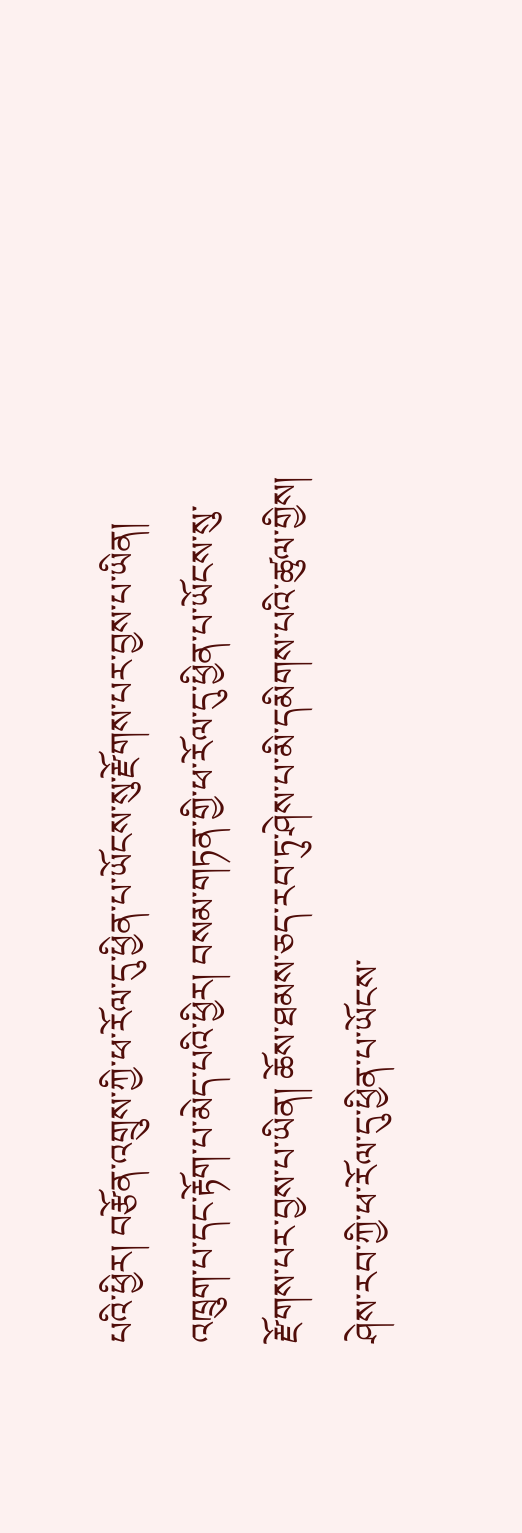པའི་ཕྱིར། བརྩོན་འགྲུས་ཀྱི་ཕ་རོལ་དུ་ཕྱིན་པ་ཡོངས་སུ་རྫོགས་པར་བྱས་པ་ཡིན། འཁྲུག་པ་དང་རྟོག་པ་མེད་པའི་ཕྱིར། བསམ་གཏན་གྱི་ཕ་རོལ་དུ་ཕྱིན་པ་ཡོངས་སུ་རྫོགས་པར་བྱས་པ་ཡིན། ཆོས་ཐམས་ཅད་རབ་ཏུ་ཤེས་པ་མི་དམིགས་པའི་ཚུལ་གྱིས། ཤེས་རབ་ཀྱི་ཕ་རོལ་དུ་ཕྱིན་པ་ཡོངས་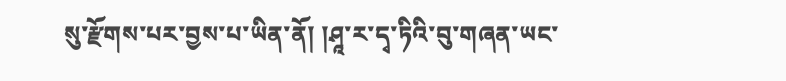སུ་རྫོགས་པར་བྱས་པ་ཡིན་ནོ། །ཤཱ་ར་དྭ་ཏིའི་བུ་གཞན་ཡང་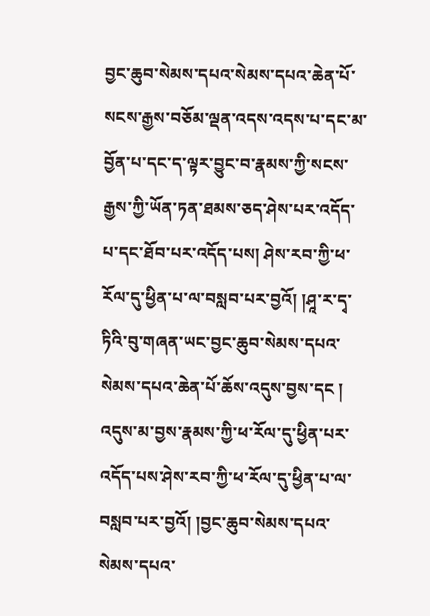བྱང་ཆུབ་སེམས་དཔའ་སེམས་དཔའ་ཆེན་པོ་སངས་རྒྱས་བཅོམ་ལྡན་འདས་འདས་པ་དང་མ་བྱོན་པ་དང་ད་ལྟར་བྱུང་བ་རྣམས་ཀྱི་སངས་རྒྱས་ཀྱི་ཡོན་ཏན་ཐམས་ཅད་ཤེས་པར་འདོད་པ་དང་ཐོབ་པར་འདོད་པས། ཤེས་རབ་ཀྱི་ཕ་རོལ་དུ་ཕྱིན་པ་ལ་བསླབ་པར་བྱའོ། །ཤཱ་ར་དྭ་ཏིའི་བུ་གཞན་ཡང་བྱང་ཆུབ་སེམས་དཔའ་སེམས་དཔའ་ཆེན་པོ་ཆོས་འདུས་བྱས་དང ། འདུས་མ་བྱས་རྣམས་ཀྱི་ཕ་རོལ་དུ་ཕྱིན་པར་འདོད་པས་ཤེས་རབ་ཀྱི་ཕ་རོལ་དུ་ཕྱིན་པ་ལ་བསླབ་པར་བྱའོ། །བྱང་ཆུབ་སེམས་དཔའ་སེམས་དཔའ་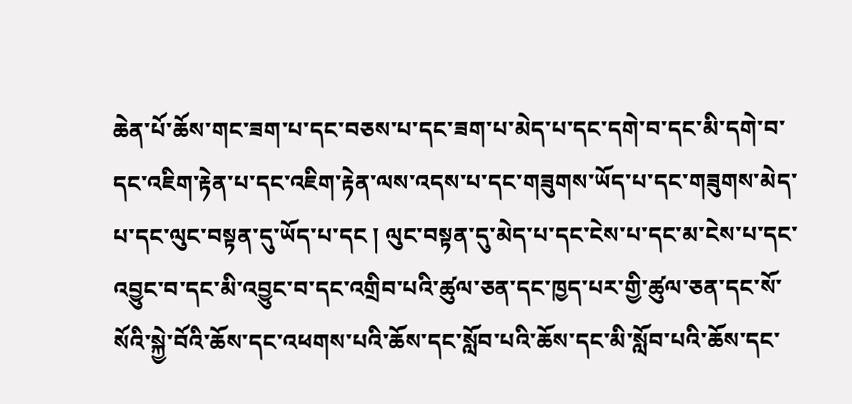ཆེན་པོ་ཆོས་གང་ཟག་པ་དང་བཅས་པ་དང་ཟག་པ་མེད་པ་དང་དགེ་བ་དང་མི་དགེ་བ་དང་འཇིག་རྟེན་པ་དང་འཇིག་རྟེན་ལས་འདས་པ་དང་གཟུགས་ཡོད་པ་དང་གཟུགས་མེད་པ་དང་ལུང་བསྟན་དུ་ཡོད་པ་དང ། ལུང་བསྟན་དུ་མེད་པ་དང་ངེས་པ་དང་མ་ངེས་པ་དང་འབྱུང་བ་དང་མི་འབྱུང་བ་དང་འགྲིབ་པའི་ཚུལ་ཅན་དང་ཁྱད་པར་གྱི་ཚུལ་ཅན་དང་སོ་སོའི་སྐྱེ་བོའི་ཆོས་དང་འཕགས་པའི་ཆོས་དང་སློབ་པའི་ཆོས་དང་མི་སློབ་པའི་ཆོས་དང་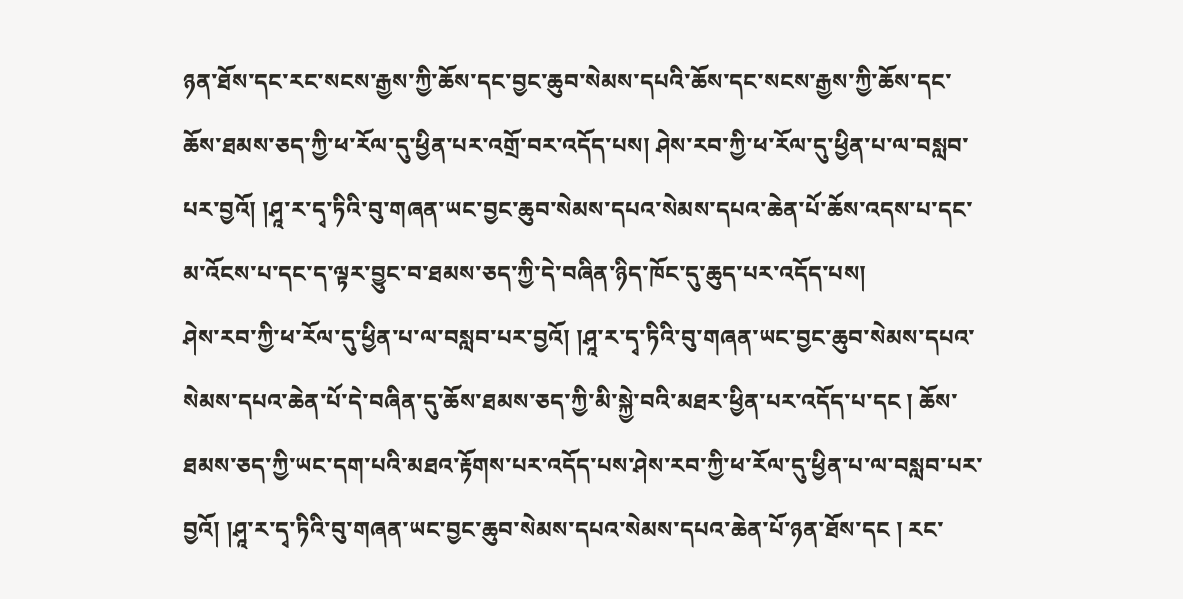ཉན་ཐོས་དང་རང་སངས་རྒྱས་ཀྱི་ཆོས་དང་བྱང་ཆུབ་སེམས་དཔའི་ཆོས་དང་སངས་རྒྱས་ཀྱི་ཆོས་དང་ཆོས་ཐམས་ཅད་ཀྱི་ཕ་རོལ་དུ་ཕྱིན་པར་འགྲོ་བར་འདོད་པས། ཤེས་རབ་ཀྱི་ཕ་རོལ་དུ་ཕྱིན་པ་ལ་བསླབ་པར་བྱའོ། །ཤཱ་ར་དྭ་ཏིའི་བུ་གཞན་ཡང་བྱང་ཆུབ་སེམས་དཔའ་སེམས་དཔའ་ཆེན་པོ་ཆོས་འདས་པ་དང་མ་འོངས་པ་དང་ད་ལྟར་བྱུང་བ་ཐམས་ཅད་ཀྱི་དེ་བཞིན་ཉིད་ཁོང་དུ་ཆུད་པར་འདོད་པས།
ཤེས་རབ་ཀྱི་ཕ་རོལ་དུ་ཕྱིན་པ་ལ་བསླབ་པར་བྱའོ། །ཤཱ་ར་དྭ་ཏིའི་བུ་གཞན་ཡང་བྱང་ཆུབ་སེམས་དཔའ་སེམས་དཔའ་ཆེན་པོ་དེ་བཞིན་དུ་ཆོས་ཐམས་ཅད་ཀྱི་མི་སྐྱེ་བའི་མཐར་ཕྱིན་པར་འདོད་པ་དང ། ཆོས་ཐམས་ཅད་ཀྱི་ཡང་དག་པའི་མཐའ་རྟོགས་པར་འདོད་པས་ཤེས་རབ་ཀྱི་ཕ་རོལ་དུ་ཕྱིན་པ་ལ་བསླབ་པར་བྱའོ། །ཤཱ་ར་དྭ་ཏིའི་བུ་གཞན་ཡང་བྱང་ཆུབ་སེམས་དཔའ་སེམས་དཔའ་ཆེན་པོ་ཉན་ཐོས་དང ། རང་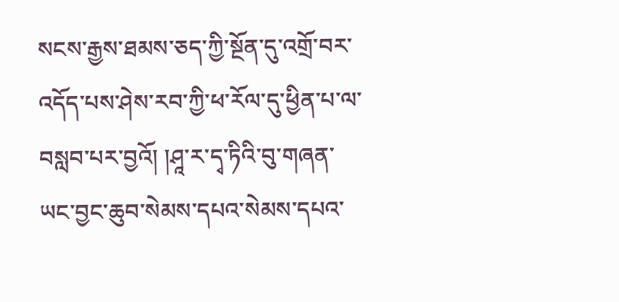སངས་རྒྱས་ཐམས་ཅད་ཀྱི་སྔོན་དུ་འགྲོ་བར་འདོད་པས་ཤེས་རབ་ཀྱི་ཕ་རོལ་དུ་ཕྱིན་པ་ལ་བསླབ་པར་བྱའོ། །ཤཱ་ར་དྭ་ཏིའི་བུ་གཞན་ཡང་བྱང་ཆུབ་སེམས་དཔའ་སེམས་དཔའ་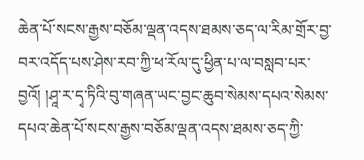ཆེན་པོ་སངས་རྒྱས་བཅོམ་ལྡན་འདས་ཐམས་ཅད་ལ་རིམ་གྲོར་བྱ་བར་འདོད་པས་ཤེས་རབ་ཀྱི་ཕ་རོལ་དུ་ཕྱིན་པ་ལ་བསླབ་པར་བྱའོ། །ཤཱ་ར་དྭ་ཏིའི་བུ་གཞན་ཡང་བྱང་ཆུབ་སེམས་དཔའ་སེམས་དཔའ་ཆེན་པོ་སངས་རྒྱས་བཅོམ་ལྡན་འདས་ཐམས་ཅད་ཀྱི་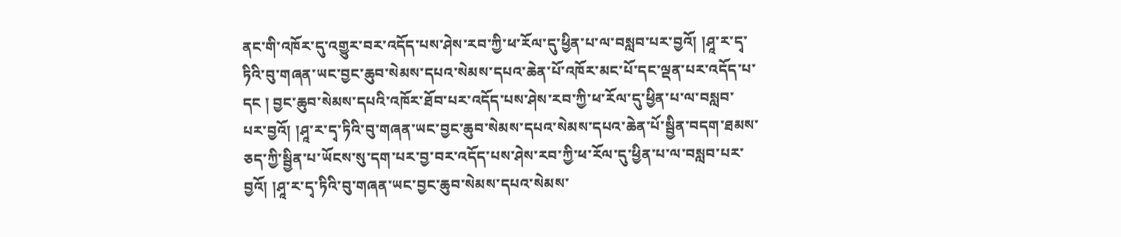ནང་གི་འཁོར་དུ་འགྱུར་བར་འདོད་པས་ཤེས་རབ་ཀྱི་ཕ་རོལ་དུ་ཕྱིན་པ་ལ་བསླབ་པར་བྱའོ། །ཤཱ་ར་དྭ་ཏིའི་བུ་གཞན་ཡང་བྱང་ཆུབ་སེམས་དཔའ་སེམས་དཔའ་ཆེན་པོ་འཁོར་མང་པོ་དང་ལྡན་པར་འདོད་པ་དང ། བྱང་ཆུབ་སེམས་དཔའི་འཁོར་ཐོབ་པར་འདོད་པས་ཤེས་རབ་ཀྱི་ཕ་རོལ་དུ་ཕྱིན་པ་ལ་བསླབ་པར་བྱའོ། །ཤཱ་ར་དྭ་ཏིའི་བུ་གཞན་ཡང་བྱང་ཆུབ་སེམས་དཔའ་སེམས་དཔའ་ཆེན་པོ་སྦྱིན་བདག་ཐམས་ཅད་ཀྱི་སྦྱིན་པ་ཡོངས་སུ་དག་པར་བྱ་བར་འདོད་པས་ཤེས་རབ་ཀྱི་ཕ་རོལ་དུ་ཕྱིན་པ་ལ་བསླབ་པར་བྱའོ། །ཤཱ་ར་དྭ་ཏིའི་བུ་གཞན་ཡང་བྱང་ཆུབ་སེམས་དཔའ་སེམས་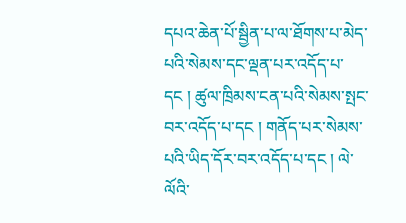དཔའ་ཆེན་པོ་སྦྱིན་པ་ལ་ཐོགས་པ་མེད་པའི་སེམས་དང་ལྡན་པར་འདོད་པ་དང ། ཚུལ་ཁྲིམས་ངན་པའི་སེམས་སྤང་བར་འདོད་པ་དང ། གནོད་པར་སེམས་པའི་ཡིད་དོར་བར་འདོད་པ་དང ། ལེ་ལོའི་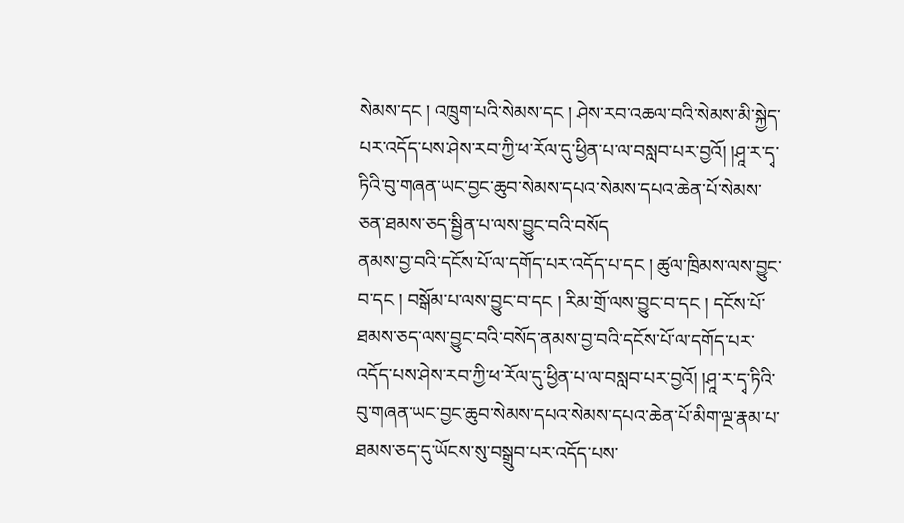སེམས་དང ། འཁྲུག་པའི་སེམས་དང ། ཤེས་རབ་འཆལ་བའི་སེམས་མི་སྐྱེད་པར་འདོད་པས་ཤེས་རབ་ཀྱི་ཕ་རོལ་དུ་ཕྱིན་པ་ལ་བསླབ་པར་བྱའོ། །ཤཱ་ར་དྭ་ཏིའི་བུ་གཞན་ཡང་བྱང་ཆུབ་སེམས་དཔའ་སེམས་དཔའ་ཆེན་པོ་སེམས་ཅན་ཐམས་ཅད་སྦྱིན་པ་ལས་བྱུང་བའི་བསོད
ནམས་བྱ་བའི་དངོས་པོ་ལ་དགོད་པར་འདོད་པ་དང ། ཚུལ་ཁྲིམས་ལས་བྱུང་བ་དང ། བསྒོམ་པ་ལས་བྱུང་བ་དང ། རིམ་གྲོ་ལས་བྱུང་བ་དང ། དངོས་པོ་ཐམས་ཅད་ལས་བྱུང་བའི་བསོད་ནམས་བྱ་བའི་དངོས་པོ་ལ་དགོད་པར་འདོད་པས་ཤེས་རབ་ཀྱི་ཕ་རོལ་དུ་ཕྱིན་པ་ལ་བསླབ་པར་བྱའོ། །ཤཱ་ར་དྭ་ཏིའི་བུ་གཞན་ཡང་བྱང་ཆུབ་སེམས་དཔའ་སེམས་དཔའ་ཆེན་པོ་མིག་ལྔ་རྣམ་པ་ཐམས་ཅད་དུ་ཡོངས་སུ་བསྒྲུབ་པར་འདོད་པས་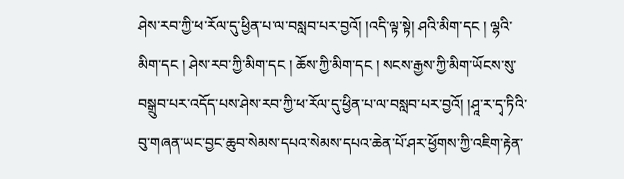ཤེས་རབ་ཀྱི་ཕ་རོལ་དུ་ཕྱིན་པ་ལ་བསླབ་པར་བྱའོ། །འདི་ལྟ་སྟེ། ཤའི་མིག་དང ། ལྷའི་མིག་དང ། ཤེས་རབ་ཀྱི་མིག་དང ། ཆོས་ཀྱི་མིག་དང ། སངས་རྒྱས་ཀྱི་མིག་ཡོངས་སུ་བསྒྲུབ་པར་འདོད་པས་ཤེས་རབ་ཀྱི་ཕ་རོལ་དུ་ཕྱིན་པ་ལ་བསླབ་པར་བྱའོ། །ཤཱ་ར་དྭ་ཏིའི་བུ་གཞན་ཡང་བྱང་ཆུབ་སེམས་དཔའ་སེམས་དཔའ་ཆེན་པོ་ཤར་ཕྱོགས་ཀྱི་འཇིག་རྟེན་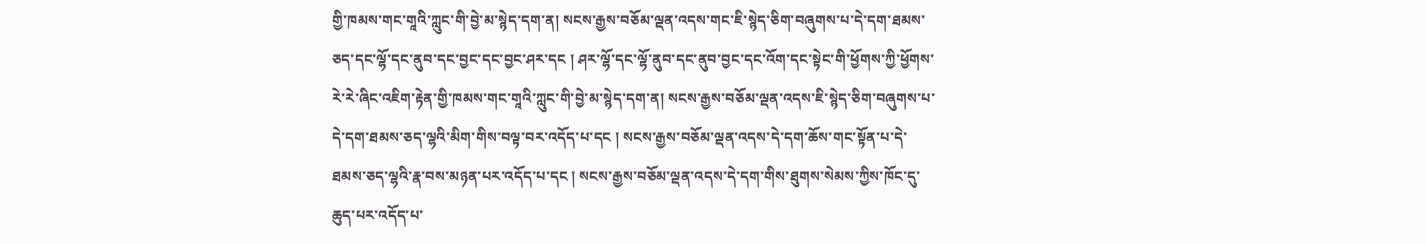གྱི་ཁམས་གང་གཱའི་ཀླུང་གི་བྱེ་མ་སྙེད་དག་ན། སངས་རྒྱས་བཅོམ་ལྡན་འདས་གང་ཇི་སྙེད་ཅིག་བཞུགས་པ་དེ་དག་ཐམས་ཅད་དང་ལྷོ་དང་ནུབ་དང་བྱང་དང་བྱང་ཤར་དང ། ཤར་ལྷོ་དང་ལྷོ་ནུབ་དང་ནུབ་བྱང་དང་འོག་དང་སྟེང་གི་ཕྱོགས་ཀྱི་ཕྱོགས་རེ་རེ་ཞིང་འཇིག་རྟེན་གྱི་ཁམས་གང་གཱའི་ཀླུང་གི་བྱེ་མ་སྙེད་དག་ན། སངས་རྒྱས་བཅོམ་ལྡན་འདས་ཇི་སྙེད་ཅིག་བཞུགས་པ་དེ་དག་ཐམས་ཅད་ལྷའི་མིག་གིས་བལྟ་བར་འདོད་པ་དང ། སངས་རྒྱས་བཅོམ་ལྡན་འདས་དེ་དག་ཆོས་གང་སྟོན་པ་དེ་ཐམས་ཅད་ལྷའི་རྣ་བས་མཉན་པར་འདོད་པ་དང ། སངས་རྒྱས་བཅོམ་ལྡན་འདས་དེ་དག་གིས་ཐུགས་སེམས་ཀྱིས་ཁོང་དུ་ཆུད་པར་འདོད་པ་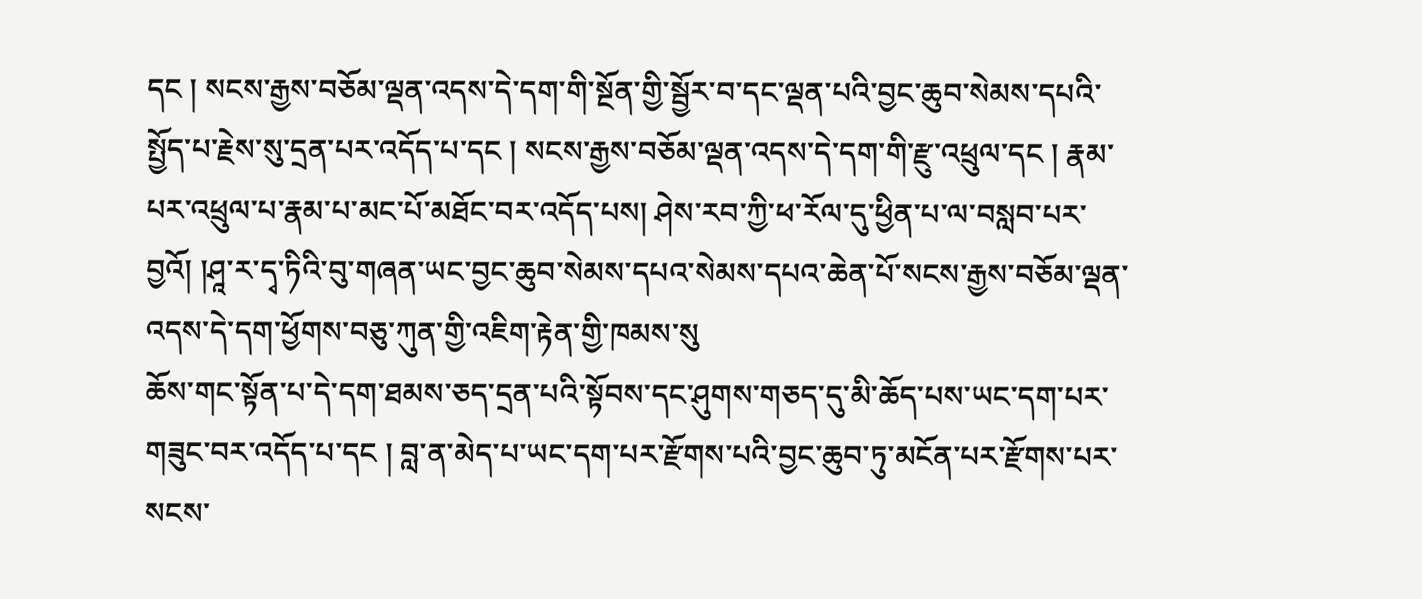དང ། སངས་རྒྱས་བཅོམ་ལྡན་འདས་དེ་དག་གི་སྔོན་གྱི་སྦྱོར་བ་དང་ལྡན་པའི་བྱང་ཆུབ་སེམས་དཔའི་སྤྱོད་པ་རྗེས་སུ་དྲན་པར་འདོད་པ་དང ། སངས་རྒྱས་བཅོམ་ལྡན་འདས་དེ་དག་གི་རྫུ་འཕྲུལ་དང ། རྣམ་པར་འཕྲུལ་པ་རྣམ་པ་མང་པོ་མཐོང་བར་འདོད་པས། ཤེས་རབ་ཀྱི་ཕ་རོལ་དུ་ཕྱིན་པ་ལ་བསླབ་པར་བྱའོ། །ཤཱ་ར་དྭ་ཏིའི་བུ་གཞན་ཡང་བྱང་ཆུབ་སེམས་དཔའ་སེམས་དཔའ་ཆེན་པོ་སངས་རྒྱས་བཅོམ་ལྡན་འདས་དེ་དག་ཕྱོགས་བཅུ་ཀུན་གྱི་འཇིག་རྟེན་གྱི་ཁམས་སུ
ཆོས་གང་སྟོན་པ་དེ་དག་ཐམས་ཅད་དྲན་པའི་སྟོབས་དང་ཤུགས་གཅད་དུ་མི་ཆོད་པས་ཡང་དག་པར་གཟུང་བར་འདོད་པ་དང ། བླ་ན་མེད་པ་ཡང་དག་པར་རྫོགས་པའི་བྱང་ཆུབ་ཏུ་མངོན་པར་རྫོགས་པར་སངས་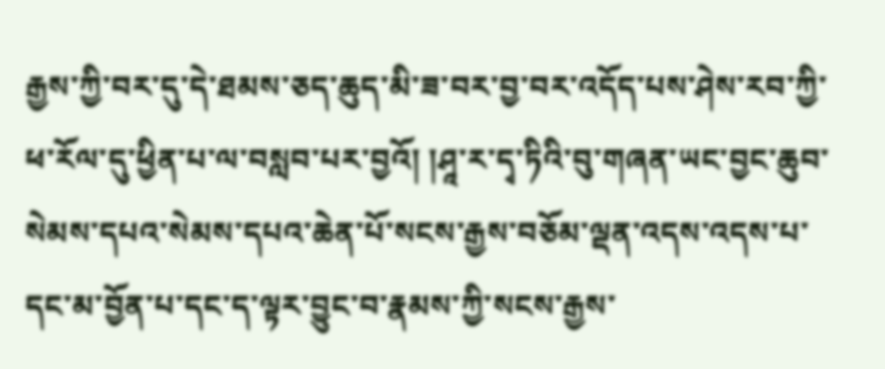རྒྱས་ཀྱི་བར་དུ་དེ་ཐམས་ཅད་ཆུད་མི་ཟ་བར་བྱ་བར་འདོད་པས་ཤེས་རབ་ཀྱི་ཕ་རོལ་དུ་ཕྱིན་པ་ལ་བསླབ་པར་བྱའོ། །ཤཱ་ར་དྭ་ཏིའི་བུ་གཞན་ཡང་བྱང་ཆུབ་སེམས་དཔའ་སེམས་དཔའ་ཆེན་པོ་སངས་རྒྱས་བཅོམ་ལྡན་འདས་འདས་པ་དང་མ་བྱོན་པ་དང་ད་ལྟར་བྱུང་བ་རྣམས་ཀྱི་སངས་རྒྱས་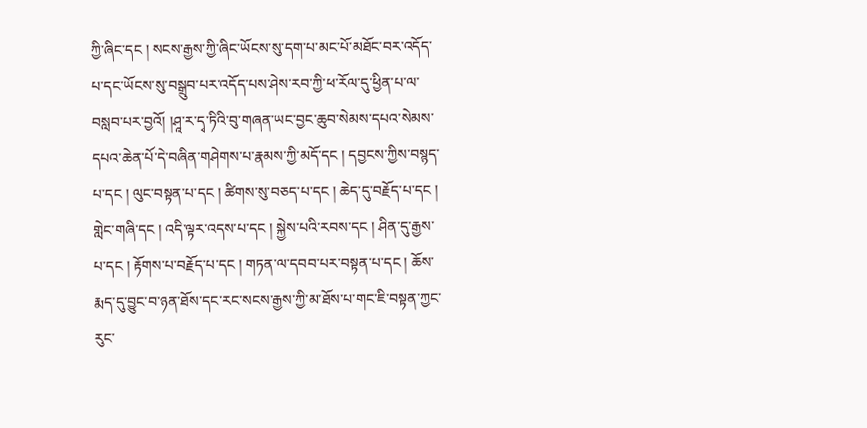ཀྱི་ཞིང་དང ། སངས་རྒྱས་ཀྱི་ཞིང་ཡོངས་སུ་དག་པ་མང་པོ་མཐོང་བར་འདོད་པ་དང་ཡོངས་སུ་བསྒྲུབ་པར་འདོད་པས་ཤེས་རབ་ཀྱི་ཕ་རོལ་དུ་ཕྱིན་པ་ལ་བསླབ་པར་བྱའོ། །ཤཱ་ར་དྭ་ཏིའི་བུ་གཞན་ཡང་བྱང་ཆུབ་སེམས་དཔའ་སེམས་དཔའ་ཆེན་པོ་དེ་བཞིན་གཤེགས་པ་རྣམས་ཀྱི་མདོ་དང ། དབྱངས་ཀྱིས་བསྙད་པ་དང ། ལུང་བསྟན་པ་དང ། ཚིགས་སུ་བཅད་པ་དང ། ཆེད་དུ་བརྗོད་པ་དང ། གླེང་གཞི་དང ། འདི་ལྟར་འདས་པ་དང ། སྐྱེས་པའི་རབས་དང ། ཤིན་དུ་རྒྱས་པ་དང ། རྟོགས་པ་བརྗོད་པ་དང ། གཏན་ལ་དབབ་པར་བསྟན་པ་དང ། ཆོས་རྨད་དུ་བྱུང་བ་ཉན་ཐོས་དང་རང་སངས་རྒྱས་ཀྱི་མ་ཐོས་པ་གང་ཇི་བསྟན་ཀྱང་རུང་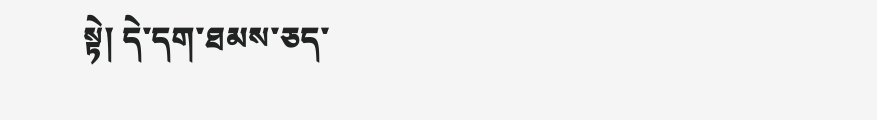སྟེ། དེ་དག་ཐམས་ཅད་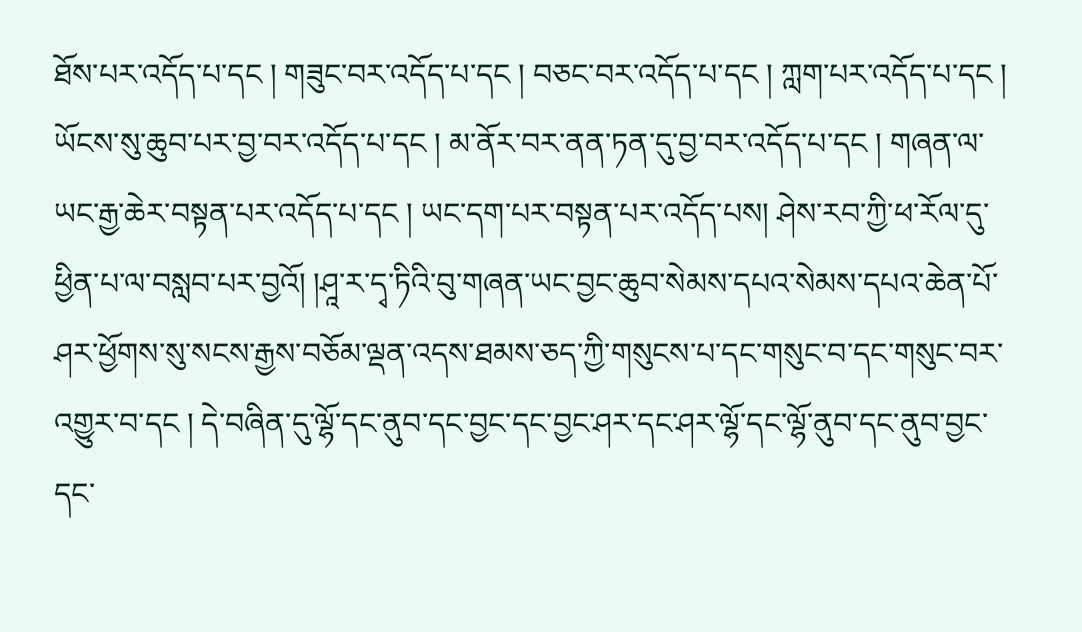ཐོས་པར་འདོད་པ་དང ། གཟུང་བར་འདོད་པ་དང ། བཅང་བར་འདོད་པ་དང ། ཀླག་པར་འདོད་པ་དང ། ཡོངས་སུ་ཆུབ་པར་བྱ་བར་འདོད་པ་དང ། མ་ནོར་བར་ནན་ཏན་དུ་བྱ་བར་འདོད་པ་དང ། གཞན་ལ་ཡང་རྒྱ་ཆེར་བསྟན་པར་འདོད་པ་དང ། ཡང་དག་པར་བསྟན་པར་འདོད་པས། ཤེས་རབ་ཀྱི་ཕ་རོལ་དུ་ཕྱིན་པ་ལ་བསླབ་པར་བྱའོ། །ཤཱ་ར་དྭ་ཏིའི་བུ་གཞན་ཡང་བྱང་ཆུབ་སེམས་དཔའ་སེམས་དཔའ་ཆེན་པོ་ཤར་ཕྱོགས་སུ་སངས་རྒྱས་བཅོམ་ལྡན་འདས་ཐམས་ཅད་ཀྱི་གསུངས་པ་དང་གསུང་བ་དང་གསུང་བར་འགྱུར་བ་དང ། དེ་བཞིན་དུ་ལྷོ་དང་ནུབ་དང་བྱང་དང་བྱང་ཤར་དང་ཤར་ལྷོ་དང་ལྷོ་ནུབ་དང་ནུབ་བྱང་དང་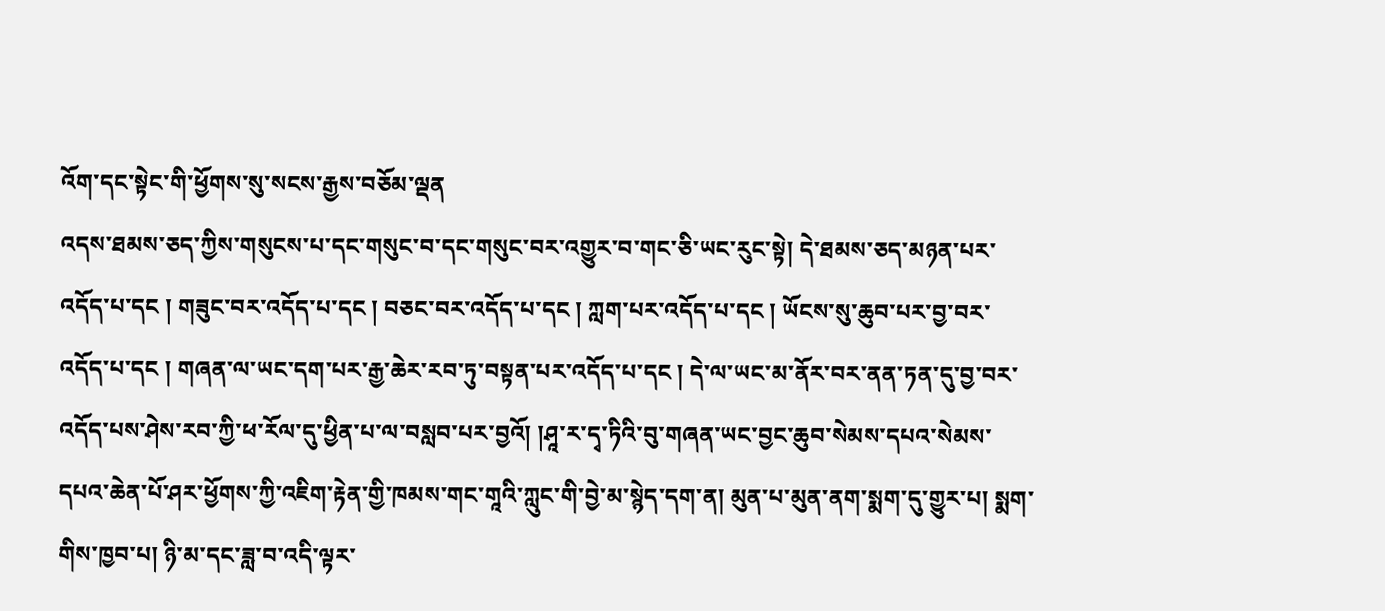འོག་དང་སྟེང་གི་ཕྱོགས་སུ་སངས་རྒྱས་བཅོམ་ལྡན
འདས་ཐམས་ཅད་ཀྱིས་གསུངས་པ་དང་གསུང་བ་དང་གསུང་བར་འགྱུར་བ་གང་ཅི་ཡང་རུང་སྟེ། དེ་ཐམས་ཅད་མཉན་པར་འདོད་པ་དང ། གཟུང་བར་འདོད་པ་དང ། བཅང་བར་འདོད་པ་དང ། ཀླག་པར་འདོད་པ་དང ། ཡོངས་སུ་ཆུབ་པར་བྱ་བར་འདོད་པ་དང ། གཞན་ལ་ཡང་དག་པར་རྒྱ་ཆེར་རབ་ཏུ་བསྟན་པར་འདོད་པ་དང ། དེ་ལ་ཡང་མ་ནོར་བར་ནན་ཏན་དུ་བྱ་བར་འདོད་པས་ཤེས་རབ་ཀྱི་ཕ་རོལ་དུ་ཕྱིན་པ་ལ་བསླབ་པར་བྱའོ། །ཤཱ་ར་དྭ་ཏིའི་བུ་གཞན་ཡང་བྱང་ཆུབ་སེམས་དཔའ་སེམས་དཔའ་ཆེན་པོ་ཤར་ཕྱོགས་ཀྱི་འཇིག་རྟེན་གྱི་ཁམས་གང་གཱའི་ཀླུང་གི་བྱེ་མ་སྙེད་དག་ན། མུན་པ་མུན་ནག་སྨག་དུ་གྱུར་པ། སྨག་གིས་ཁྱབ་པ། ཉི་མ་དང་ཟླ་བ་འདི་ལྟར་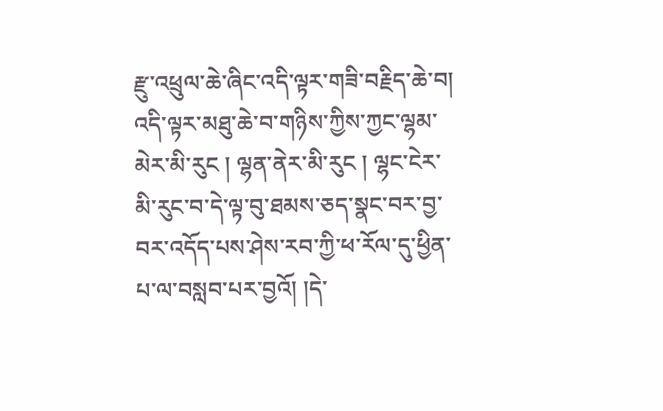རྫུ་འཕྲུལ་ཆེ་ཞིང་འདི་ལྟར་གཟི་བརྗིད་ཆེ་བ། འདི་ལྟར་མཐུ་ཆེ་བ་གཉིས་ཀྱིས་ཀྱང་ལྷམ་མེར་མི་རུང ། ལྷན་ནེར་མི་རུང ། ལྷང་ངེར་མི་རུང་བ་དེ་ལྟ་བུ་ཐམས་ཅད་སྣང་བར་བྱ་བར་འདོད་པས་ཤེས་རབ་ཀྱི་ཕ་རོལ་དུ་ཕྱིན་པ་ལ་བསླབ་པར་བྱའོ། །དེ་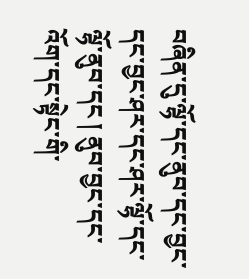བཞིན་དུ་ལྷོ་དང་ནུབ་དང་བྱང་དང་བྱང་ཤར་དང་ཤར་ལྷོ་དང་ལྷོ་ནུབ་དང ། ནུབ་བྱང་དང་འོག་དང་སྟེང་གི་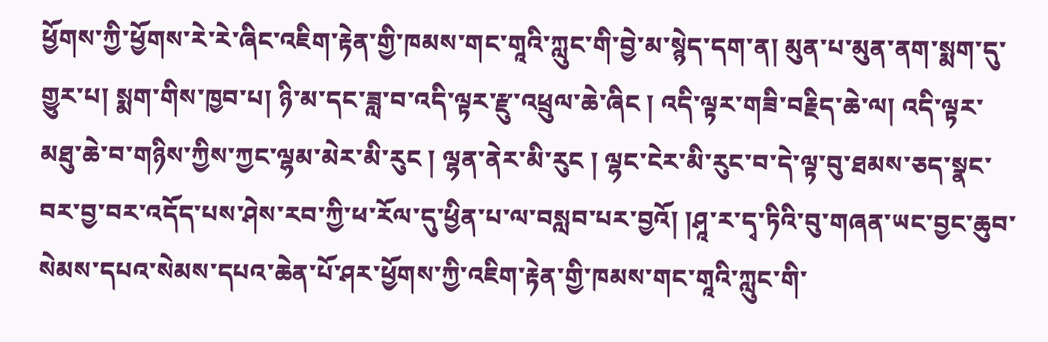ཕྱོགས་ཀྱི་ཕྱོགས་རེ་རེ་ཞིང་འཇིག་རྟེན་གྱི་ཁམས་གང་གཱའི་ཀླུང་གི་བྱེ་མ་སྙེད་དག་ན། མུན་པ་མུན་ནག་སྨག་དུ་གྱུར་པ། སྨག་གིས་ཁྱབ་པ། ཉི་མ་དང་ཟླ་བ་འདི་ལྟར་རྫུ་འཕྲུལ་ཆེ་ཞིང ། འདི་ལྟར་གཟི་བརྗིད་ཆེ་ལ། འདི་ལྟར་མཐུ་ཆེ་བ་གཉིས་ཀྱིས་ཀྱང་ལྷམ་མེར་མི་རུང ། ལྷན་ནེར་མི་རུང ། ལྷང་ངེར་མི་རུང་བ་དེ་ལྟ་བུ་ཐམས་ཅད་སྣང་བར་བྱ་བར་འདོད་པས་ཤེས་རབ་ཀྱི་ཕ་རོལ་དུ་ཕྱིན་པ་ལ་བསླབ་པར་བྱའོ། །ཤཱ་ར་དྭ་ཏིའི་བུ་གཞན་ཡང་བྱང་ཆུབ་སེམས་དཔའ་སེམས་དཔའ་ཆེན་པོ་ཤར་ཕྱོགས་ཀྱི་འཇིག་རྟེན་གྱི་ཁམས་གང་གཱའི་ཀླུང་གི་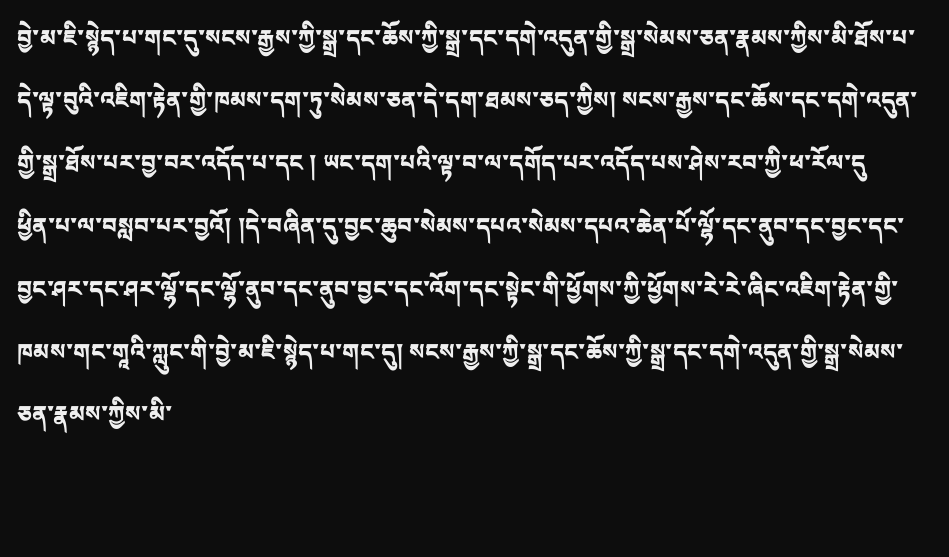བྱེ་མ་ཇི་སྙེད་པ་གང་དུ་སངས་རྒྱས་ཀྱི་སྒྲ་དང་ཆོས་ཀྱི་སྒྲ་དང་དགེ་འདུན་གྱི་སྒྲ་སེམས་ཅན་རྣམས་ཀྱིས་མི་ཐོས་པ་དེ་ལྟ་བུའི་འཇིག་རྟེན་གྱི་ཁམས་དག་ཏུ་སེམས་ཅན་དེ་དག་ཐམས་ཅད་ཀྱིས། སངས་རྒྱས་དང་ཆོས་དང་དགེ་འདུན་གྱི་སྒྲ་ཐོས་པར་བྱ་བར་འདོད་པ་དང ། ཡང་དག་པའི་ལྟ་བ་ལ་དགོད་པར་འདོད་པས་ཤེས་རབ་ཀྱི་ཕ་རོལ་དུ
ཕྱིན་པ་ལ་བསླབ་པར་བྱའོ། །དེ་བཞིན་དུ་བྱང་ཆུབ་སེམས་དཔའ་སེམས་དཔའ་ཆེན་པོ་ལྷོ་དང་ནུབ་དང་བྱང་དང་བྱང་ཤར་དང་ཤར་ལྷོ་དང་ལྷོ་ནུབ་དང་ནུབ་བྱང་དང་འོག་དང་སྟེང་གི་ཕྱོགས་ཀྱི་ཕྱོགས་རེ་རེ་ཞིང་འཇིག་རྟེན་གྱི་ཁམས་གང་གཱའི་ཀླུང་གི་བྱེ་མ་ཇི་སྙེད་པ་གང་དུ། སངས་རྒྱས་ཀྱི་སྒྲ་དང་ཆོས་ཀྱི་སྒྲ་དང་དགེ་འདུན་གྱི་སྒྲ་སེམས་ཅན་རྣམས་ཀྱིས་མི་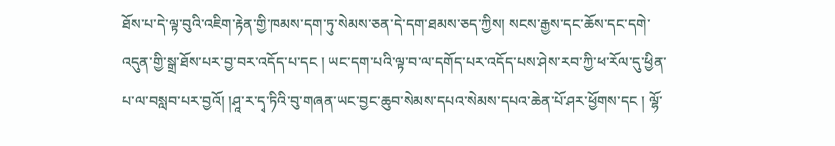ཐོས་པ་དེ་ལྟ་བུའི་འཇིག་རྟེན་གྱི་ཁམས་དག་ཏུ་སེམས་ཅན་དེ་དག་ཐམས་ཅད་ཀྱིས། སངས་རྒྱས་དང་ཆོས་དང་དགེ་འདུན་གྱི་སྒྲ་ཐོས་པར་བྱ་བར་འདོད་པ་དང ། ཡང་དག་པའི་ལྟ་བ་ལ་དགོད་པར་འདོད་པས་ཤེས་རབ་ཀྱི་ཕ་རོལ་དུ་ཕྱིན་པ་ལ་བསླབ་པར་བྱའོ། །ཤཱ་ར་དྭ་ཏིའི་བུ་གཞན་ཡང་བྱང་ཆུབ་སེམས་དཔའ་སེམས་དཔའ་ཆེན་པོ་ཤར་ཕྱོགས་དང ། ལྷོ་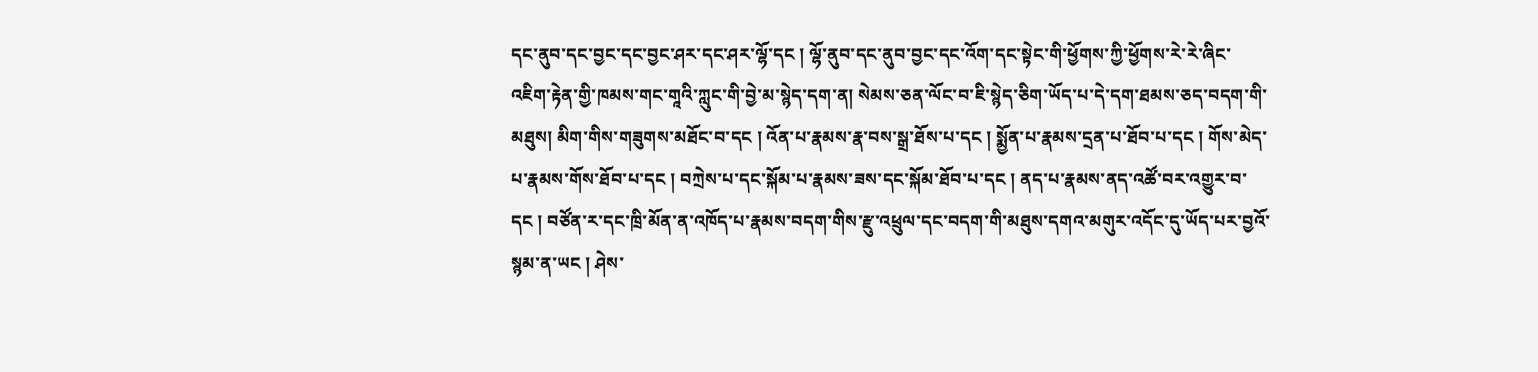དང་ནུབ་དང་བྱང་དང་བྱང་ཤར་དང་ཤར་ལྷོ་དང ། ལྷོ་ནུབ་དང་ནུབ་བྱང་དང་འོག་དང་སྟེང་གི་ཕྱོགས་ཀྱི་ཕྱོགས་རེ་རེ་ཞིང་འཇིག་རྟེན་གྱི་ཁམས་གང་གཱའི་ཀླུང་གི་བྱེ་མ་སྙེད་དག་ན། སེམས་ཅན་ལོང་བ་ཇི་སྙེད་ཅིག་ཡོད་པ་དེ་དག་ཐམས་ཅད་བདག་གི་མཐུས། མིག་གིས་གཟུགས་མཐོང་བ་དང ། འོན་པ་རྣམས་རྣ་བས་སྒྲ་ཐོས་པ་དང ། སྨྱོན་པ་རྣམས་དྲན་པ་ཐོབ་པ་དང ། གོས་མེད་པ་རྣམས་གོས་ཐོབ་པ་དང ། བཀྲེས་པ་དང་སྐོམ་པ་རྣམས་ཟས་དང་སྐོམ་ཐོབ་པ་དང ། ནད་པ་རྣམས་ནད་འཚོ་བར་འགྱུར་བ་དང ། བཙོན་ར་དང་ཁྲི་མོན་ན་འཁོད་པ་རྣམས་བདག་གིས་རྫུ་འཕྲུལ་དང་བདག་གི་མཐུས་དགའ་མགུར་འདོང་དུ་ཡོད་པར་བྱའོ་སྙམ་ན་ཡང ། ཤེས་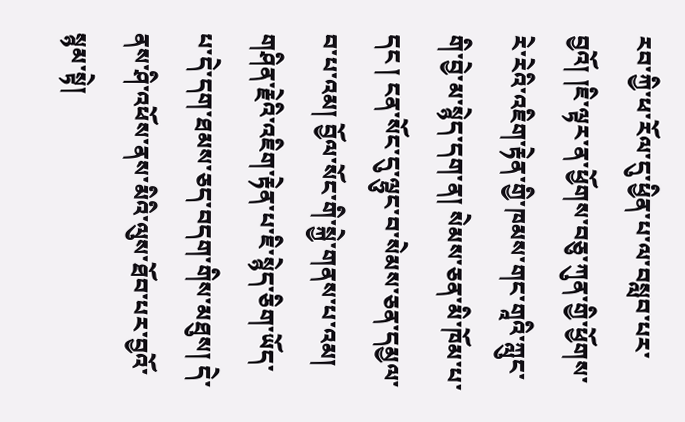རབ་ཀྱི་ཕ་རོལ་དུ་ཕྱིན་པ་ལ་བསླབ་པར་བྱའོ། །ཇི་ལྟར་ན་ཕྱོགས་བཅུ་ཀུན་གྱི་ཕྱོགས་རེ་རེའི་འཇིག་རྟེན་གྱི་ཁམས་གང་གཱའི་ཀླུང་གི་བྱེ་མ་སྙེད་དག་ན། སེམས་ཅན་མི་ཁོམ་པ་དང ། ངན་སོང་དུ་ལྷུང་བ་སེམས་ཅན་དམྱལ་བ་པ་འམ། བྱོལ་སོང་གི་སྐྱེ་གནས་པ་འམ། གཤིན་རྗེའི་འཇིག་རྟེན་པ་ཇི་སྙེད་ཅིག་ཡོད་པ་དེ་དག་ཐམས་ཅད་བདག་གིས་མཐུས། དེ་ནས་ཤི་འཕོས་ནས་མིའི་ལུས་ཐོབ་པར་བྱའོ་སྙམ་སྟེ།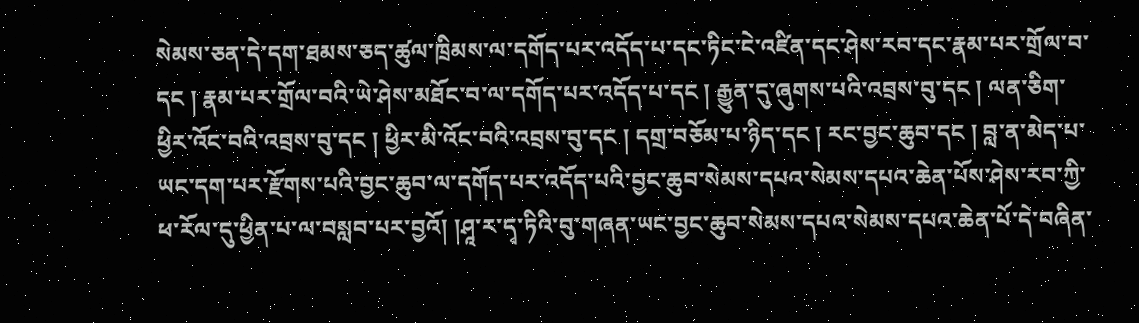སེམས་ཅན་དེ་དག་ཐམས་ཅད་ཚུལ་ཁྲིམས་ལ་དགོད་པར་འདོད་པ་དང་ཏིང་ངེ་འཛིན་དང་ཤེས་རབ་དང་རྣམ་པར་གྲོལ་བ་དང ། རྣམ་པར་གྲོལ་བའི་ཡེ་ཤེས་མཐོང་བ་ལ་དགོད་པར་འདོད་པ་དང ། རྒྱུན་དུ་ཞུགས་པའི་འབྲས་བུ་དང ། ལན་ཅིག་ཕྱིར་འོང་བའི་འབྲས་བུ་དང ། ཕྱིར་མི་འོང་བའི་འབྲས་བུ་དང ། དགྲ་བཅོམ་པ་ཉིད་དང ། རང་བྱང་ཆུབ་དང ། བླ་ན་མེད་པ་ཡང་དག་པར་རྫོགས་པའི་བྱང་ཆུབ་ལ་དགོད་པར་འདོད་པའི་བྱང་ཆུབ་སེམས་དཔའ་སེམས་དཔའ་ཆེན་པོས་ཤེས་རབ་ཀྱི་ཕ་རོལ་དུ་ཕྱིན་པ་ལ་བསླབ་པར་བྱའོ། །ཤཱ་ར་དྭ་ཏིའི་བུ་གཞན་ཡང་བྱང་ཆུབ་སེམས་དཔའ་སེམས་དཔའ་ཆེན་པོ་དེ་བཞིན་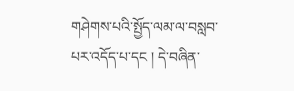གཤེགས་པའི་སྤྱོད་ལམ་ལ་བསླབ་པར་འདོད་པ་དང ། དེ་བཞིན་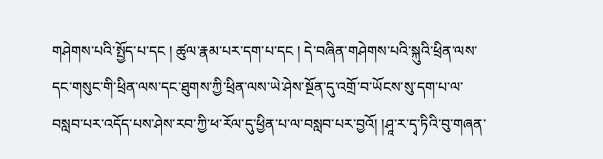གཤེགས་པའི་སྤྱོད་པ་དང ། ཚུལ་རྣམ་པར་དག་པ་དང ། དེ་བཞིན་གཤེགས་པའི་སྐུའི་ཕྲིན་ལས་དང་གསུང་གི་ཕྲིན་ལས་དང་ཐུགས་ཀྱི་ཕྲིན་ལས་ཡེ་ཤེས་སྔོན་དུ་འགྲོ་བ་ཡོངས་སུ་དག་པ་ལ་བསླབ་པར་འདོད་པས་ཤེས་རབ་ཀྱི་ཕ་རོལ་དུ་ཕྱིན་པ་ལ་བསླབ་པར་བྱའོ། །ཤཱ་ར་དྭ་ཏིའི་བུ་གཞན་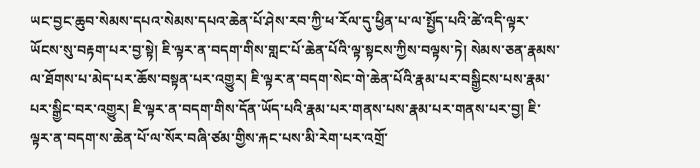ཡང་བྱང་ཆུབ་སེམས་དཔའ་སེམས་དཔའ་ཆེན་པོ་ཤེས་རབ་ཀྱི་ཕ་རོལ་དུ་ཕྱིན་པ་ལ་སྤྱོད་པའི་ཚེ་འདི་ལྟར་ཡོངས་སུ་བརྟག་པར་བྱ་སྟེ། ཇི་ལྟར་ན་བདག་གིས་གླང་པོ་ཆེན་པོའི་ལྟ་སྟངས་ཀྱིས་བལྟས་ཏེ། སེམས་ཅན་རྣམས་ལ་ཐོགས་པ་མེད་པར་ཆོས་བསྟན་པར་འགྱུར། ཇི་ལྟར་ན་བདག་སེང་གེ་ཆེན་པོའི་རྣམ་པར་བསྒྱིངས་པས་རྣམ་པར་སྒྱིང་བར་འགྱུར། ཇི་ལྟར་ན་བདག་གིས་དོན་ཡོད་པའི་རྣམ་པར་གནས་པས་རྣམ་པར་གནས་པར་བྱ། ཇི་ལྟར་ན་བདག་ས་ཆེན་པོ་ལ་སོར་བཞི་ཙམ་གྱིས་རྐང་པས་མི་རེག་པར་འགྲོ་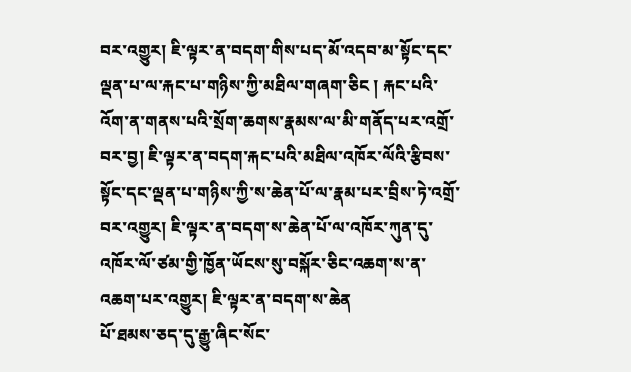བར་འགྱུར། ཇི་ལྟར་ན་བདག་གིས་པད་མོ་འདབ་མ་སྟོང་དང་ལྡན་པ་ལ་རྐང་པ་གཉིས་ཀྱི་མཐིལ་གཞག་ཅིང ། རྐང་པའི་འོག་ན་གནས་པའི་སྲོག་ཆགས་རྣམས་ལ་མི་གནོད་པར་འགྲོ་བར་བྱ། ཇི་ལྟར་ན་བདག་རྐང་པའི་མཐིལ་འཁོར་ལོའི་རྩིབས་སྟོང་དང་ལྡན་པ་གཉིས་ཀྱི་ས་ཆེན་པོ་ལ་རྣམ་པར་བྲིས་ཏེ་འགྲོ་བར་འགྱུར། ཇི་ལྟར་ན་བདག་ས་ཆེན་པོ་ལ་འཁོར་ཀུན་དུ་འཁོར་ལོ་ཙམ་གྱི་ཁྱོན་ཡོངས་སུ་བསྐོར་ཅིང་འཆག་ས་ན་འཆག་པར་འགྱུར། ཇི་ལྟར་ན་བདག་ས་ཆེན
པོ་ཐམས་ཅད་དུ་རྒྱུ་ཞིང་སོང་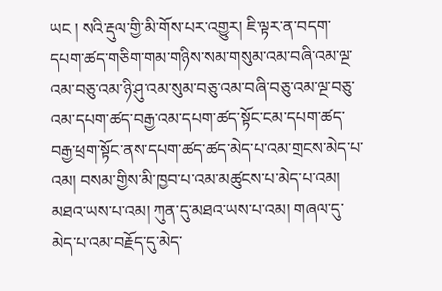ཡང ། སའི་རྡུལ་གྱི་མི་གོས་པར་འགྱུར། ཇི་ལྟར་ན་བདག་དཔག་ཚད་གཅིག་གམ་གཉིས་སམ་གསུམ་འམ་བཞི་འམ་ལྔ་འམ་བཅུ་འམ་ཉི་ཤུ་འམ་སུམ་བཅུ་འམ་བཞི་བཅུ་འམ་ལྔ་བཅུ་འམ་དཔག་ཚད་བརྒྱ་འམ་དཔག་ཚད་སྟོང་ངམ་དཔག་ཚད་བརྒྱ་ཕྲག་སྟོང་ནས་དཔག་ཚད་ཚད་མེད་པ་འམ་གྲངས་མེད་པ་འམ། བསམ་གྱིས་མི་ཁྱབ་པ་འམ་མཚུངས་པ་མེད་པ་འམ། མཐའ་ཡས་པ་འམ། ཀུན་དུ་མཐའ་ཡས་པ་འམ། གཞལ་དུ་མེད་པ་འམ་བརྗོད་དུ་མེད་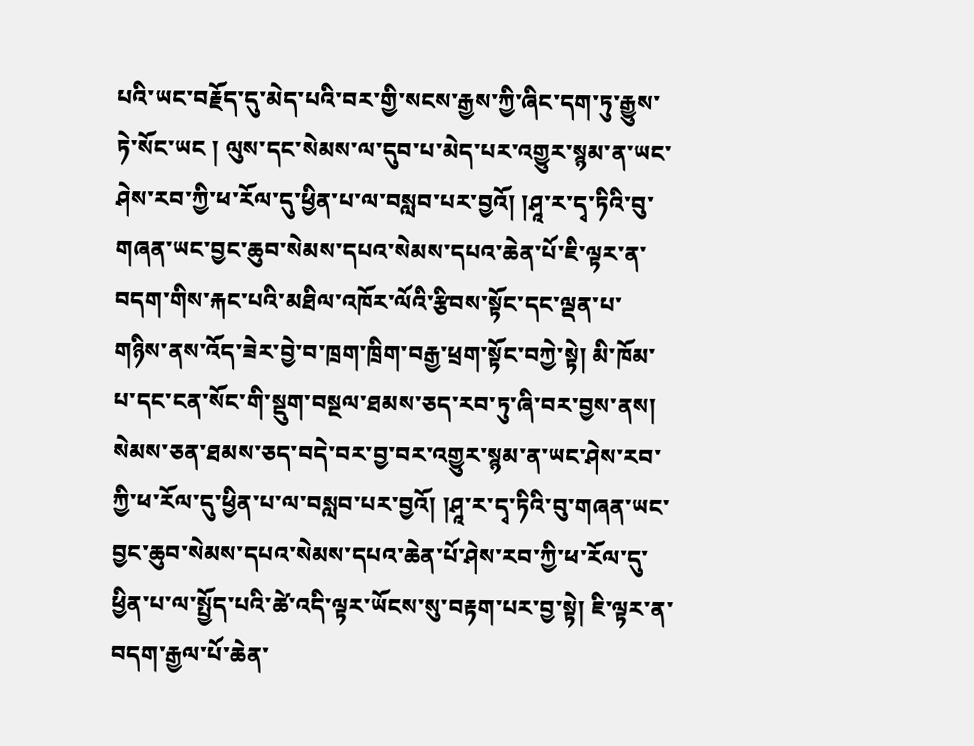པའི་ཡང་བརྗོད་དུ་མེད་པའི་བར་གྱི་སངས་རྒྱས་ཀྱི་ཞིང་དག་ཏུ་རྒྱུས་ཏེ་སོང་ཡང ། ལུས་དང་སེམས་ལ་དུབ་པ་མེད་པར་འགྱུར་སྙམ་ན་ཡང་ཤེས་རབ་ཀྱི་ཕ་རོལ་དུ་ཕྱིན་པ་ལ་བསླབ་པར་བྱའོ། །ཤཱ་ར་དྭ་ཏིའི་བུ་གཞན་ཡང་བྱང་ཆུབ་སེམས་དཔའ་སེམས་དཔའ་ཆེན་པོ་ཇི་ལྟར་ན་བདག་གིས་རྐང་པའི་མཐིལ་འཁོར་ལོའི་རྩིབས་སྟོང་དང་ལྡན་པ་གཉིས་ནས་འོད་ཟེར་བྱེ་བ་ཁྲག་ཁྲིག་བརྒྱ་ཕྲག་སྟོང་བཀྱེ་སྟེ། མི་ཁོམ་པ་དང་ངན་སོང་གི་སྡུག་བསྔལ་ཐམས་ཅད་རབ་ཏུ་ཞི་བར་བྱས་ནས། སེམས་ཅན་ཐམས་ཅད་བདེ་བར་བྱ་བར་འགྱུར་སྙམ་ན་ཡང་ཤེས་རབ་ཀྱི་ཕ་རོལ་དུ་ཕྱིན་པ་ལ་བསླབ་པར་བྱའོ། །ཤཱ་ར་དྭ་ཏིའི་བུ་གཞན་ཡང་བྱང་ཆུབ་སེམས་དཔའ་སེམས་དཔའ་ཆེན་པོ་ཤེས་རབ་ཀྱི་ཕ་རོལ་དུ་ཕྱིན་པ་ལ་སྤྱོད་པའི་ཚེ་འདི་ལྟར་ཡོངས་སུ་བརྟག་པར་བྱ་སྟེ། ཇི་ལྟར་ན་བདག་རྒྱལ་པོ་ཆེན་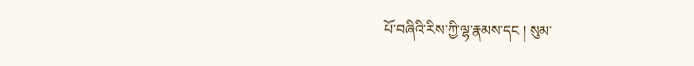པོ་བཞིའི་རིས་ཀྱི་ལྷ་རྣམས་དང ། སུམ་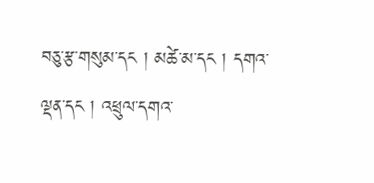བཅུ་རྩ་གསུམ་དང ། མཚེ་མ་དང ། དགའ་ལྡན་དང ། འཕྲུལ་དགའ་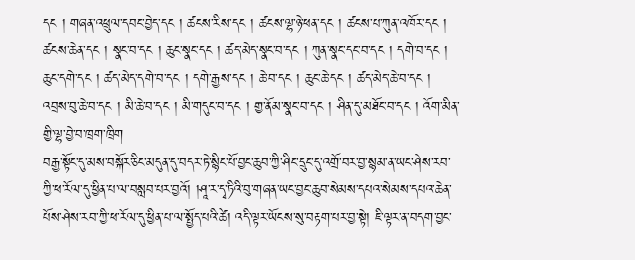དང ། གཞན་འཕྲུལ་དབང་བྱེད་དང ། ཚངས་རིས་དང ། ཚངས་ལྷ་ཉེ་ཕན་དང ། ཚངས་པ་ཀུན་འཁོར་དང ། ཚངས་ཆེན་དང ། སྣང་བ་དང ། ཆུང་སྣང་དང ། ཚད་མེད་སྣང་བ་དང ། ཀུན་སྣང་དང་བ་དང ། དགེ་བ་དང ། ཆུང་དགེ་དང ། ཚད་མེད་དགེ་བ་དང ། དགེ་རྒྱས་དང ། ཆེ་བ་དང ། ཆུང་ཆེ་དང ། ཚད་མེད་ཆེ་བ་དང ། འབྲས་བུ་ཆེ་བ་དང ། མི་ཆེ་བ་དང ། མི་གདུང་བ་དང ། གྱ་ནོམ་སྣང་བ་དང ། ཤིན་དུ་མཐོང་བ་དང ། འོག་མིན་གྱི་ལྷ་བྱེ་བ་ཁྲག་ཁྲིག
བརྒྱ་སྟོང་དུ་མས་བསྐོར་ཅིང་མདུན་དུ་བདར་ཏེ་སྙིང་པོ་བྱང་ཆུབ་ཀྱི་ཤིང་དྲུང་དུ་འགྲོ་བར་བྱ་སྙམ་ན་ཡང་ཤེས་རབ་ཀྱི་ཕ་རོལ་དུ་ཕྱིན་པ་ལ་བསླབ་པར་བྱའོ། །ཤཱ་ར་དྭ་ཏིའི་བུ་གཞན་ཡང་བྱང་ཆུབ་སེམས་དཔའ་སེམས་དཔའ་ཆེན་པོས་ཤེས་རབ་ཀྱི་ཕ་རོལ་དུ་ཕྱིན་པ་ལ་སྤྱོད་པའི་ཚེ། འདི་ལྟར་ཡོངས་སུ་བརྟག་པར་བྱ་སྟེ། ཇི་ལྟར་ན་བདག་བྱང་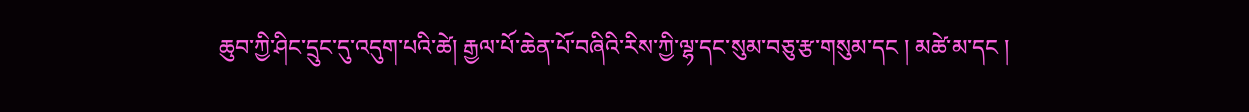ཆུབ་ཀྱི་ཤིང་དྲུང་དུ་འདུག་པའི་ཚེ། རྒྱལ་པོ་ཆེན་པོ་བཞིའི་རིས་ཀྱི་ལྷ་དང་སུམ་བཅུ་རྩ་གསུམ་དང ། མཚེ་མ་དང །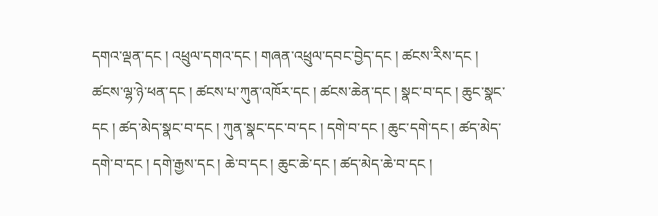དགའ་ལྡན་དང ། འཕྲུལ་དགའ་དང ། གཞན་འཕྲུལ་དབང་བྱེད་དང ། ཚངས་རིས་དང ། ཚངས་ལྷ་ཉེ་ཕན་དང ། ཚངས་པ་ཀུན་འཁོར་དང ། ཚངས་ཆེན་དང ། སྣང་བ་དང ། ཆུང་སྣང་དང ། ཚད་མེད་སྣང་བ་དང ། ཀུན་སྣང་དང་བ་དང ། དགེ་བ་དང ། ཆུང་དགེ་དང ། ཚད་མེད་དགེ་བ་དང ། དགེ་རྒྱས་དང ། ཆེ་བ་དང ། ཆུང་ཆེ་དང ། ཚད་མེད་ཆེ་བ་དང །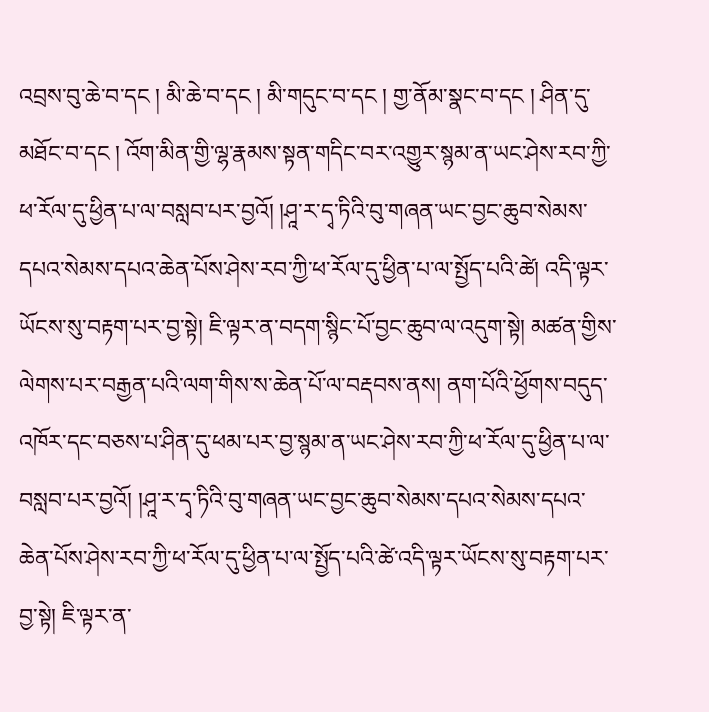འབྲས་བུ་ཆེ་བ་དང ། མི་ཆེ་བ་དང ། མི་གདུང་བ་དང ། གྱ་ནོམ་སྣང་བ་དང ། ཤིན་དུ་མཐོང་བ་དང ། འོག་མིན་གྱི་ལྷ་རྣམས་སྟན་གདིང་བར་འགྱུར་སྙམ་ན་ཡང་ཤེས་རབ་ཀྱི་ཕ་རོལ་དུ་ཕྱིན་པ་ལ་བསླབ་པར་བྱའོ། །ཤཱ་ར་དྭ་ཏིའི་བུ་གཞན་ཡང་བྱང་ཆུབ་སེམས་དཔའ་སེམས་དཔའ་ཆེན་པོས་ཤེས་རབ་ཀྱི་ཕ་རོལ་དུ་ཕྱིན་པ་ལ་སྤྱོད་པའི་ཚེ། འདི་ལྟར་ཡོངས་སུ་བརྟག་པར་བྱ་སྟེ། ཇི་ལྟར་ན་བདག་སྙིང་པོ་བྱང་ཆུབ་ལ་འདུག་སྟེ། མཚན་གྱིས་ལེགས་པར་བརྒྱན་པའི་ལག་གིས་ས་ཆེན་པོ་ལ་བརྡབས་ནས། ནག་པོའི་ཕྱོགས་བདུད་འཁོར་དང་བཅས་པ་ཤིན་དུ་ཕམ་པར་བྱ་སྙམ་ན་ཡང་ཤེས་རབ་ཀྱི་ཕ་རོལ་དུ་ཕྱིན་པ་ལ་བསླབ་པར་བྱའོ། །ཤཱ་ར་དྭ་ཏིའི་བུ་གཞན་ཡང་བྱང་ཆུབ་སེམས་དཔའ་སེམས་དཔའ་ཆེན་པོས་ཤེས་རབ་ཀྱི་ཕ་རོལ་དུ་ཕྱིན་པ་ལ་སྤྱོད་པའི་ཚེ་འདི་ལྟར་ཡོངས་སུ་བརྟག་པར་བྱ་སྟེ། ཇི་ལྟར་ན་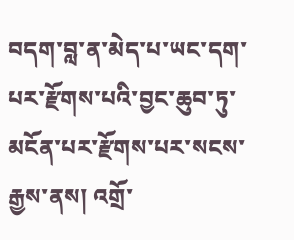བདག་བླ་ན་མེད་པ་ཡང་དག་པར་རྫོགས་པའི་བྱང་ཆུབ་ཏུ་མངོན་པར་རྫོགས་པར་སངས་རྒྱས་ནས། འགྲོ་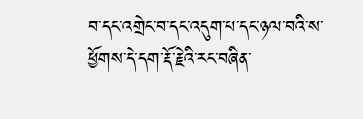བ་དང་འགྲེང་བ་དང་འདུག་པ་དང་ཉལ་བའི་ས་ཕྱོགས་དེ་དག་རྡོ་རྗེའི་རང་བཞིན་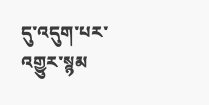དུ་འདུག་པར་འགྱུར་སྙམ